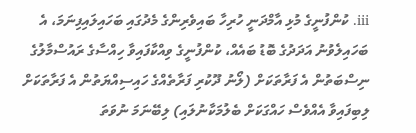iii. ކުންފުނީގެ މުޅި އާމްދަނީ ހުރިހާ ބައިވެރިންގެ މެދުގައި ބަހައިލައިފިނަމަ، އެ ބަހައިލެވުނު އަދަދުގެ ބޮޑު ބައެއް، ކުންފުނީގެ ވިއްކާފައިވާ ހިއްސާގެ ރައުސްމާލުގެ ނިސްބަތުން އެ ފަރާތަކަށް (ލޯނު ދޫކުރި ފަރާތެއްގެ ހައިސިއްޔަތުން އެ ފަރާތަކަށް ލިބިފައިވާ އެއްވެސް ހައްގަކަށް ބެލުމަކާނުލައި) ލިބޭނަމަ ނުވަތަ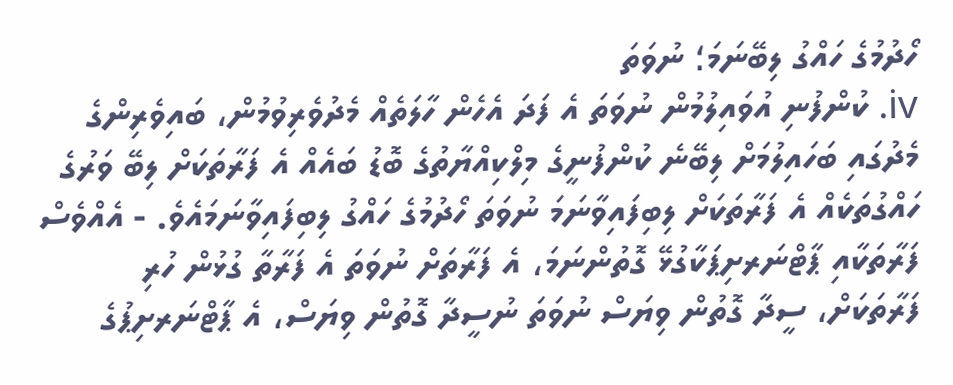ހޯދުމުގެ ހައްގު ލިބޭނަމަ؛ ނުވަތަ
iv. ކުންފުނި އުވައިލުމުން ނުވަތަ އެ ފަދަ އެހެން ހާލަތެއް މެދުވެރިވުމުން، ބައިވެރިންގެ މެދުގައި ބަހައިލުމަށް ލިބޭނެ ކުންފުނީގެ މިލްކިއްޔާތުގެ ބޮޑު ބައެއް އެ ފަރާތަކަށް ލިބޭ ވަރުގެ ހައްގުތަކެއް އެ ފަރާތަކަށް ލިބިފައިވާނަމަ ނުވަތަ ހޯދުމުގެ ހައްގު ލިބިފައިވާނަމައެވެ. - އެއްވެސް ފަރާތަކާއި ޕާޓްނަރށިޕަކާގުޅޭ ގޮތުންނަމަ، އެ ފަރާތަށް ނުވަތަ އެ ފަރާތާ ގުޅުން ހުރި ފަރާތަކަށް، ސީދާ ގޮތުން ވިޔަސް ނުވަތަ ނުސީދާ ގޮތުން ވިޔަސް، އެ ޕާޓްނަރށިޕުގެ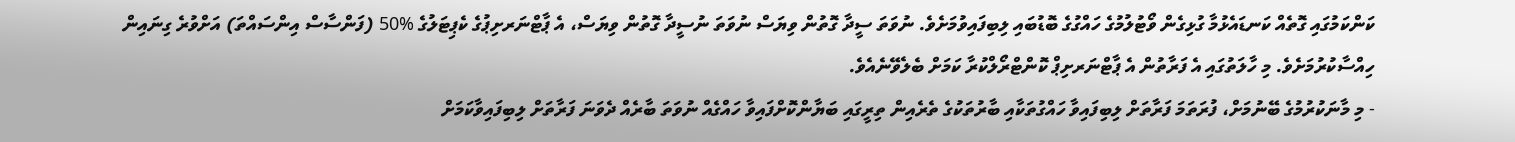ކަންކަމުގައި ގޮތެއް ކަނޑައެޅުމާ ގުޅިގެން ވޯޓުލުމުގެ ހައްގުގެ ބޮޑުބައި ލިބިފައިވުމަށެވެ. ނުވަތަ ސީދާ ގޮތުން ވިޔަސް ނުވަތަ ނުސީދާ ގޮތުން ވިޔަސް، އެ ޕާޓްނަރށިޕުގެ ކެޕިޓަލުގެ %50 (ފަންސާސް އިންސައްތަ) އަށްވުރެ ގިނައިން ހިއްސާކުރުމަށެވެ. މި ހާލަތުގައި އެ ފަރާތުން އެ ޕާޓްނަރށިޕް ކޮންޓްރޯލްކުރާ ކަމަށް ބެލެވޭނެއެވެ.
- މި މާނަކުރުމުގެ ބޭނުމަށް، ފުރަތަމަ ފަރާތަށް ލިބިފައިވާ ހައްގުތަކާއި ބާރުތަކުގެ ތެރެއިން ތިރީގައި ބަޔާންކޮށްފައިވާ ހައްގެއް ނުވަތަ ބާރެއް ދެވަނަ ފަރާތަށް ލިބިފައިވާކަމަށް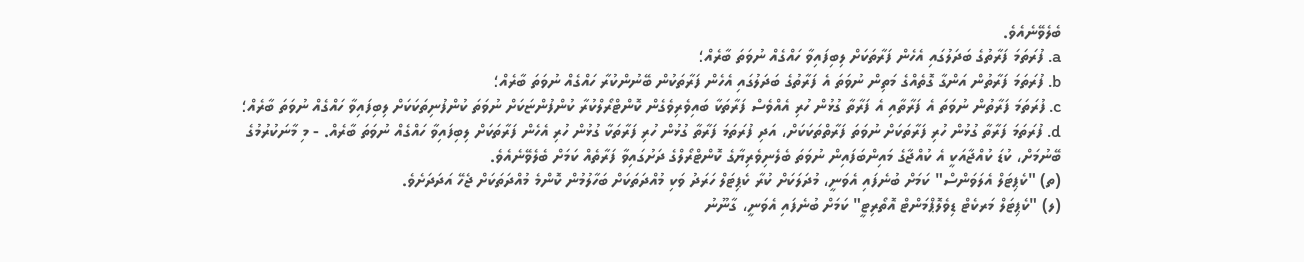ބެލެވޭނެއެވެ.
a. ފުރަތަމަ ފަރާތުގެ ބަދަލުގައި އެހެން ފަރާތަކަށް ލިބިފައިވާ ހައްގެއް ނުވަތަ ބާރެއް؛
b. ފުރަތަމަ ފަރާތުން އަންގާ ގޮތެއްގެ މަތިން ނުވަތަ އެ ފަރާތުގެ ބަދަލުގައި އެހެން ފަރާތަކުން ބޭނުންކުރާ ހައްގެއް ނުވަތަ ބާރެއް؛
c. ފުރަތަމަ ފަރާތުން ނުވަތަ އެ ފަރާތާއި އެ ފަރާތާ ގުޅުން ހުރި އެއްވެސް ފަރާތަކާ ބައިވެރިވެގެން ކޮންޓްރޯލްކުރާ ކުންފުންޏަކަށް ނުވަތަ ކުންފުނިތަކަކަށް ލިބިފައިވާ ހައްގެއް ނުވަތަ ބާރެއް؛
d. ފުރަތަމަ ފަރާތާ ގުޅުން ހުރި ފަރާތަކަށް ނުވަތަ ފަރާތްތަކަކަށް، އަދި ފުރަތަމަ ފަރާތާ ގުޅުން ހުރި ފަރާތަކާ ގުޅުން ހުރި އެހެން ފަރާތަކަށް ލިބިފައިވާ ހައްގެއް ނުވަތަ ބާރެއް. - މި މާނަކުރުމުގެ ބޭނުމަށް، ކުޑަ ކުއްޖާއަކީ އެ ކުއްޖާގެ މައިންބަފައިން ނުވަތަ ބެލެނިވެރިޔާގެ ކޮންޓްރޯލްގެ ދަށުގައިވާ ފަރާތެއް ކަމަށް ބެލެވޭނެއެވެ.
(ތ) "ކެޕިޓަލް އެލަވަންސް" ކަމަށް ބުނެފައި އެވަނީ، މުދަލަކަށް ކުރާ ކެޕިޓަލް ހަރަދު ވަކި މުއްދަތަކަށް ބަހާލުމުން ކޮންމެ މުއްދަތަކަށް ޖެހޭ އަދަދަށެވެ.
(ލ) "ކެޕިޓަލް މަރކެޓް ޑިވެލޮޕްމަންޓް އޮތޯރިޓީ" ކަމަށް ބުނެފައި އެވަނީ، ގާނޫނު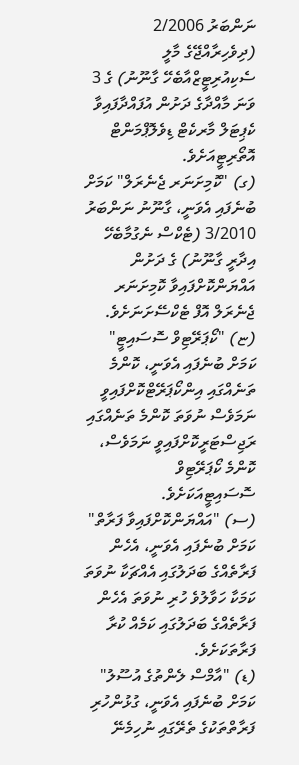ނަންބަރު 2/2006 (ދިވެހިރާއްޖޭގެ މާލީ ސެކިއުރިޓީޒްއާބެހޭ ގާނޫނު) ގެ 3 ވަނަ މާއްދާގެ ދަށުން އުފައްދާފައިވާ ކެޕިޓަލް މާރކެޓް ޑިވެލޮޕްމަންޓް އޮތޯރިޓީއަށެވެ.
(ގ) "ކޮމިށަނަރ ޖެނެރަލް" ކަމަށް ބުނެފައި އެވަނީ، ގާނޫނު ނަންބަރު 3/2010 (ޓެކްސް ނެގުމާބެހޭ އިދާރީ ގާނޫނު) ގެ ދަށުން އައްޔަންކޮށްފައިވާ ކޮމިށަނަރ ޖެނެރަލް އޮފް ޓެކްސޭށަނަށެވެ.
(ޏ) "ކޯޕަރޭޓިވް ސޮސައިޓީ" ކަމަށް ބުނެފައި އެވަނީ، ކޮންމެ ތަނެއްގައި އިންކޯޕަރޭޓްކޮށްފައިވީ ނަމަވެސް ނުވަތަ ކޮންމެ ތަނެއްގައި ރަޖިސްޓަރީކޮށްފައިވީ ނަމަވެސް، ކޮންމެ ކޯޕަރޭޓިވް ސޮސައިޓީއަކަށެވެ.
(ސ) "އައްޔަންކޮށްފައިވާ ފަރާތް" ކަމަށް ބުނެފައި އެވަނީ، އެހެން ފަރާތެއްގެ ބަދަލުގައި އެއްޗަކާ ނުވަތަ ކަމަކާ ހަވާލުވެ ހުރި ނުވަތަ އެހެން ފަރާތެއްގެ ބަދަލުގައި ކަމެއް ކުރާ ފަރާތަކަށެވެ.
(ޑ) "އާމްސް ލެންތުގެ އުސޫލު" ކަމަށް ބުނެފައި އެވަނީ، ގުޅުންހުރި ފަރާތްތަކުގެ ތެރޭގައި ނުހިމެނޭ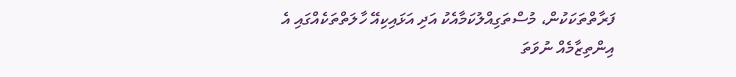ފަރާތްތަކަކުން، މުސްތަގިއްލުކަމާއެކު އަދި އަޅައިކިއޭ ހާލަތްތަކެއްގައި އެ އިންތިޒާމެއް ނުވަތަ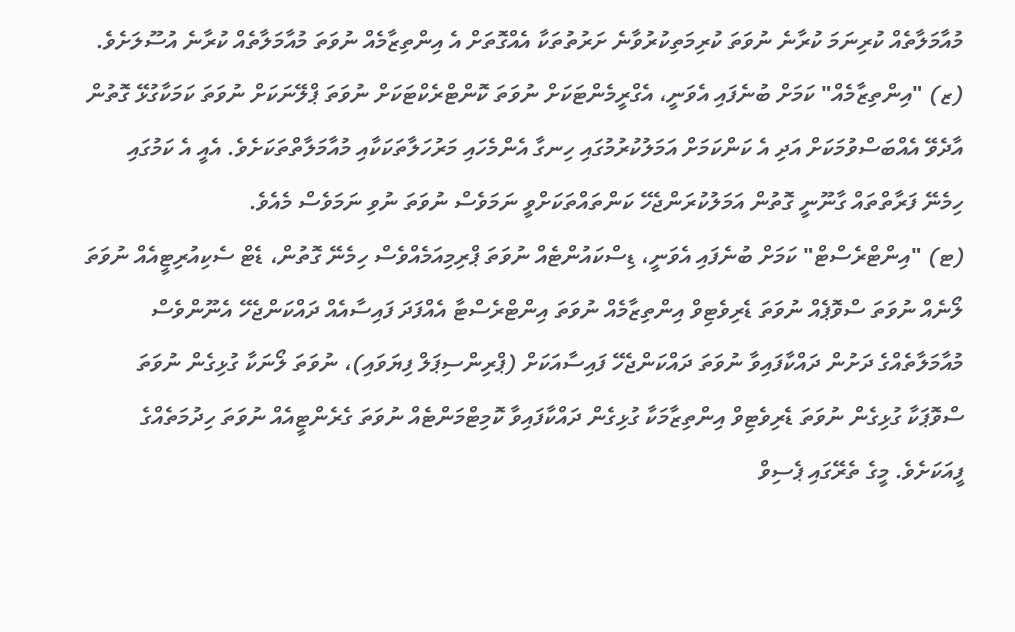މުއާމަލާތެއް ކުރިނަމަ ކުރާނެ ނުވަތަ ކުރިމަތިކުރުވާނެ ށަރުތުތަކާ އެއްގޮތަށް އެ އިންތިޒާމެއް ނުވަތަ މުއާމަލާތެއް ކުރާނެ އުސޫލަށެވެ.
(ޒ) "އިންތިޒާމެއް" ކަމަށް ބުނެފައި އެވަނީ، އެގްރީމެންޓަކަށް ނުވަތަ ކޮންޓްރެކްޓަކަށް ނުވަތަ ޕްލޭނަކަށް ނުވަތަ ކަމަކާގުޅޭ ގޮތުން އާދެވޭ އެއްބަސްވުމަކަށް އަދި އެ ކަންކަމަށް އަމަލުކުރުމުގައި ހިނގާ އެންމެހައި މަރުހަލާތަކަކާއި މުއާމަލާތްތަކަށެވެ. އެއީ އެ ކަމުގައި ހިމެނޭ ފަރާތްތައް ގާނޫނީ ގޮތުން އަމަލުކުރަންޖެހޭ ކަންތައްތަކަށްވީ ނަމަވެސް ނުވަތަ ނުވި ނަމަވެސް މެއެވެ.
(ޓ) "އިންޓްރެސްޓް" ކަމަށް ބުނެފައި އެވަނީ، ޑިސްކައުންޓެއް ނުވަތަ ޕްރިމިއަމެއްވެސް ހިމެނޭ ގޮތުން، ޑެޓް ސެކިއުރިޓީއެއް ނުވަތަ ލޯނެއް ނުވަތަ ސްވޮޕެއް ނުވަތަ ޑެރިވެޓިވް އިންތިޒާމެއް ނުވަތަ އިންޓްރެސްޓާ އެއްފަދަ ފައިސާއެއް ދައްކަންޖެހޭ އެނޫންވެސް މުއާމަލާތެއްގެ ދަށުން ދައްކާފައިވާ ނުވަތަ ދައްކަންޖެހޭ ފައިސާއަކަށް (ޕްރިންސިޕަލް ފިޔަވައި)، ނުވަތަ ލޯނަކާ ގުޅިގެން ނުވަތަ ސްވޮޕަކާ ގުޅިގެން ނުވަތަ ޑެރިވެޓިވް އިންތިޒާމަކާ ގުޅިގެން ދައްކާފައިވާ ކޮމިޓްމަންޓެއް ނުވަތަ ގެރެންޓީއެއް ނުވަތަ ހިދުމަތެއްގެ ފީއަކަށެވެ. މީގެ ތެރޭގައި ޕެސިވް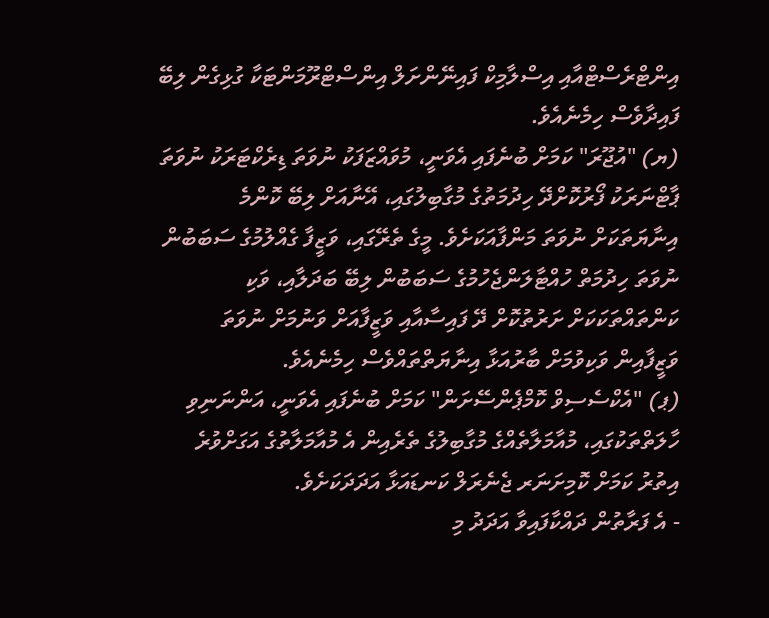އިންޓްރެސްޓްއާއި އިސްލާމިކް ފައިނޭންށަލް އިންސްޓްރޫމަންޓަކާ ގުޅިގެން ލިބޭ ފައިދާވެސް ހިމެނެއެވެ.
(ޔ) "އުޖޫރަ" ކަމަށް ބުނެފައި އެވަނީ، މުވައްޒަފަކު ނުވަތަ ޑިރެކްޓަރަކު ނުވަތަ ޕާޓްނަރަކު ފޯރުކޮށްދޭ ހިދުމަތުގެ މުގާބިލުގައި، އޭނާއަށް ލިބޭ ކޮންމެ އިނާޔަތަކަށް ނުވަތަ މަންފާއަކަށެވެ. މީގެ ތެރޭގައި، ވަޒީފާ ގެއްލުމުގެ ސަބަބުން ނުވަތަ ހިދުމަތް ހުއްޓާލަންޖެހުމުގެ ސަބަބުން ލިބޭ ބަދަލާއި، ވަކި ކަންތައްތަކަކަށް ށަރުތުކޮށް ދޭ ފައިސާއާއި ވަޒީފާއަށް ވަނުމަށް ނުވަތަ ވަޒީފާއިން ވަކިވުމަށް ބާރުއަޅާ އިނާޔަތްތައްވެސް ހިމެނެއެވެ.
(ޕ) "އެކްސެސިވް ކޮމްޕެންސޭށަން" ކަމަށް ބުނެފައި އެވަނީ، އަންނަނިވި ހާލަތްތަކުގައި، މުއާމަލާތެއްގެ މުގާބިލުގެ ތެރެއިން އެ މުއާމަލާތުގެ އަގަށްވުރެ އިތުރު ކަމަށް ކޮމިށަނަރ ޖެނެރަލް ކަނޑައަޅާ އަދަދަކަށެވެ.
- އެ ފަރާތުން ދައްކާފައިވާ އަދަދު މި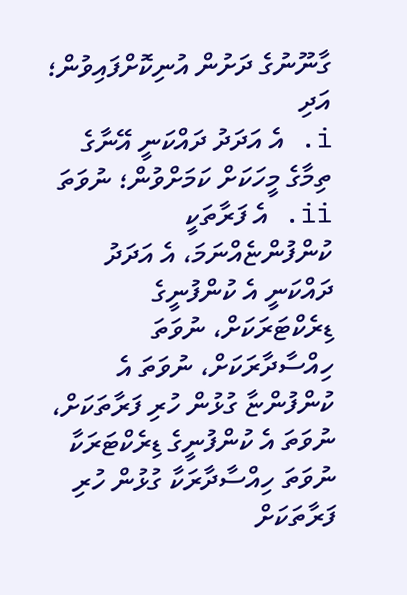ގާނޫނުގެ ދަށުން އުނިކޮށްފައިވުން؛ އަދި
i. އެ އަދަދު ދައްކަނީ އޭނާގެ ތިމާގެ މީހަކަށް ކަމަށްވުން؛ ނުވަތަ
ii. އެ ފަރާތަކީ ކުންފުންޏެއްނަމަ، އެ އަދަދު ދައްކަނީ އެ ކުންފުނީގެ ޑިރެކްޓަރަކަށް، ނުވަތަ ހިއްސާދާރަކަށް، ނުވަތަ އެ ކުންފުންޏާ ގުޅުން ހުރި ފަރާތަކަށް، ނުވަތަ އެ ކުންފުނީގެ ޑިރެކްޓަރަކާ ނުވަތަ ހިއްސާދާރަކާ ގުޅުން ހުރި ފަރާތަކަށް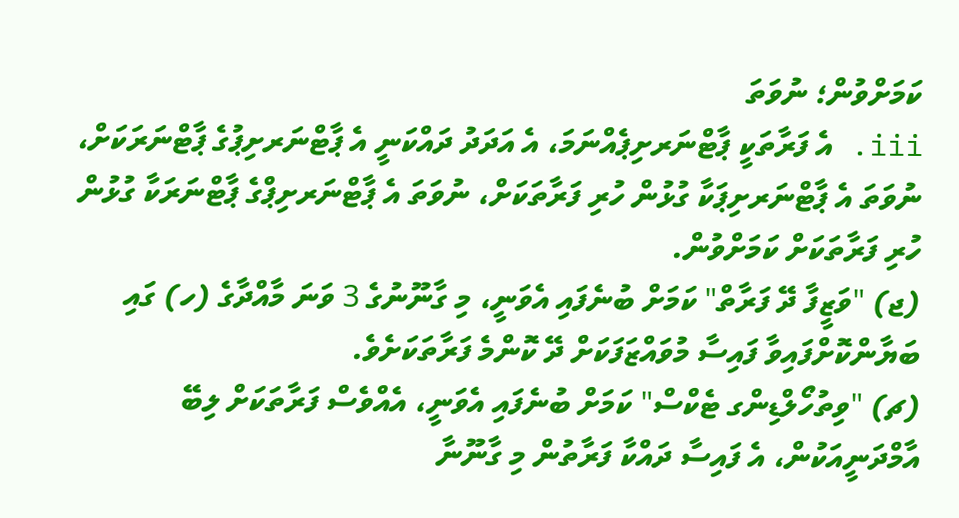ކަމަށްވުން؛ ނުވަތަ
iii. އެ ފަރާތަކީ ޕާޓްނަރށިޕެއްނަމަ، އެ އަދަދު ދައްކަނީ އެ ޕާޓްނަރށިޕުގެ ޕާޓްނަރަކަށް، ނުވަތަ އެ ޕާޓްނަރށިޕަކާ ގުޅުން ހުރި ފަރާތަކަށް، ނުވަތަ އެ ޕާޓްނަރށިޕްގެ ޕާޓްނަރަކާ ގުޅުން ހުރި ފަރާތަކަށް ކަމަށްވުން.
(ޖ) "ވަޒީފާ ދޭ ފަރާތް" ކަމަށް ބުނެފައި އެވަނީ، މި ގާނޫނުގެ 3 ވަނަ މާއްދާގެ (ހ) ގައި ބަޔާންކޮށްފައިވާ ފައިސާ މުވައްޒަފަކަށް ދޭ ކޮންމެ ފަރާތަކަށެވެ.
(ޗ) "ވިތުހޯލްޑިންގ ޓެކްސް" ކަމަށް ބުނެފައި އެވަނީ، އެއްވެސް ފަރާތަކަށް ލިބޭ އާމްދަނީއަކުން، އެ ފައިސާ ދައްކާ ފަރާތުން މި ގާނޫނާ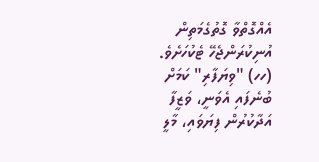އެއްގޮތްވާ ގޮތުގެމަތިން އުނިކުރަންޖެހޭ ޓެކުހަށެވެ.
(ހހ) "ވިޔަފާރި" ކަމަށް ބުނެފައި އެވަނީ، ވަޒީފާ އަދާކުރުން ފިޔަވައި، މާލީ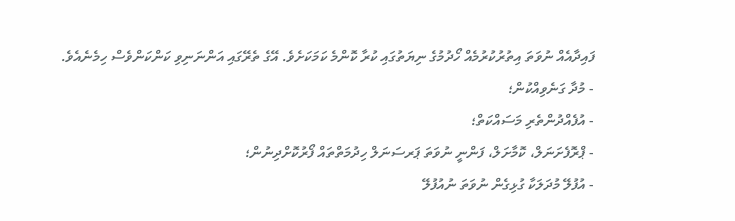ފައިދާއެއް ނުވަތަ އިތުރުކުރުމެއް ހޯދުމުގެ ނިޔަތުގައި ކުރާ ކޮންމެ ކަމަކަށެވެ. އޭގެ ތެރޭގައި އަންނަނިވި ކަންކަންވެސް ހިމެނެއެވެ.
- މުދާ ގަނެވިއްކުން؛
- އުފެއްދުންތެރި މަސައްކަތް؛
- ޕްރޮފެށަނަލް، ކޮމާށަލް، ފަންނީ ނުވަތަ ޕަރސަނަލް ހިދުމަތްތައް ފޯރުކޮށްދިނުން؛
- އުފުލޭ މުދަލަކާ ގުޅިގެން ނުވަތަ ނުއުފުލޭ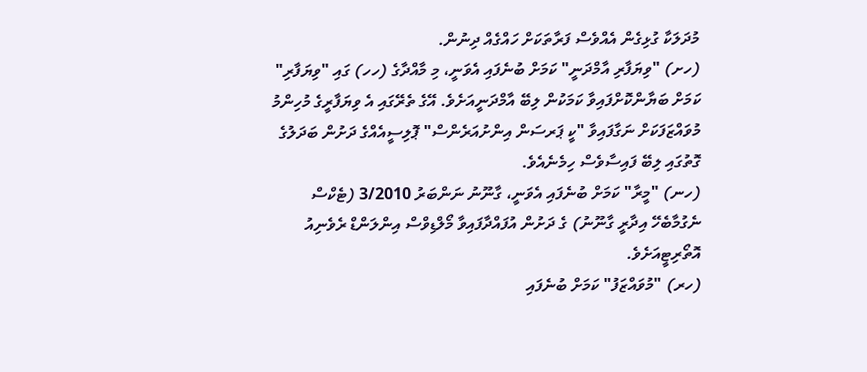މުދަލަކާ ގުޅިގެން އެއްވެސް ފަރާތަކަށް ހައްގެއް ދިނުން.
(ހށ) "ވިޔަފާރި އާމްދަނީ" ކަމަށް ބުނެފައި އެވަނީ، މި މާއްދާގެ (ހހ) ގައި "ވިޔަފާރި" ކަމަށް ބަޔާންކޮށްފައިވާ ކަމަކުން ލިބޭ އާމްދަނީއަށެވެ. އޭގެ ތެރޭގައި އެ ވިޔަފާރީގެ މުހިންމު މުވައްޒަފަކަށް ނަގާފައިވާ "ކީ ޕަރސަން އިންށުއަރެންސް" ޕޮލިސީއެއްގެ ދަށުން ބަދަލުގެ ގޮތުގައި ލިބޭ ފައިސާވެސް ހިމެނެއެވެ.
(ހނ) "މީރާ" ކަމަށް ބުނެފައި އެވަނީ، ގާނޫނު ނަންބަރު 3/2010 (ޓެކްސް ނެގުމާބެހޭ އިދާރީ ގާނޫނު) ގެ ދަށުން އުފައްދާފައިވާ މޯލްޑިވްސް އިންލަންޑް ރެވެނިއު އޮތޯރިޓީއަށެވެ.
(ހރ) "މުވައްޒަފު" ކަމަށް ބުނެފައި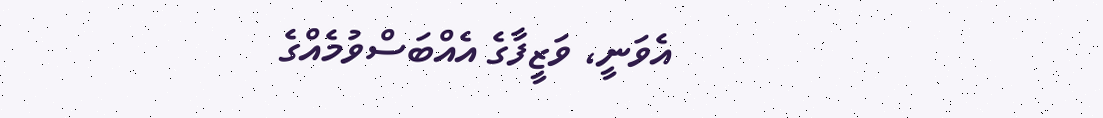އެވަނީ، ވަޒީފާގެ އެއްބަސްވުމެއްގެ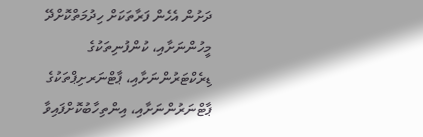ދަށުން އެހެން ފަރާތަކަށް ހިދުމަތްކޮށްދޭ މީހުންނަށާއި، ކުންފުނިތަކުގެ ޑިރެކްޓަރުންނަށާއި، ޕާޓްނަރށިޕްތަކުގެ ޕާޓްނަރުންނަށާއި، އިންތިހާބުކޮށްފައިވާ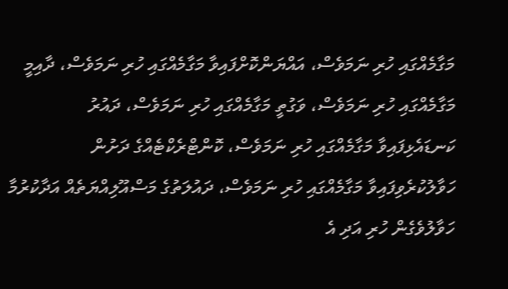މަގާމެއްގައި ހުރި ނަމަވެސް، އައްޔަންކޮށްފައިވާ މަގާމެއްގައި ހުރި ނަމަވެސް، ދާއިމީ މަގާމެއްގައި ހުރި ނަމަވެސް، ވަގުތީ މަގާމެއްގައި ހުރި ނަމަވެސް، ދައުރު ކަނޑައެޅިފައިވާ މަގާމެއްގައި ހުރި ނަމަވެސް، ކޮންޓްރެކްޓެއްގެ ދަށުން ހަވާލުކުރެވިފައިވާ މަގާމެއްގައި ހުރި ނަމަވެސް، ދައުލަތުގެ މަސްއޫލިއްޔަތެއް އަދާކުރުމާ ހަވާލުވެގެން ހުރި އަދި އެ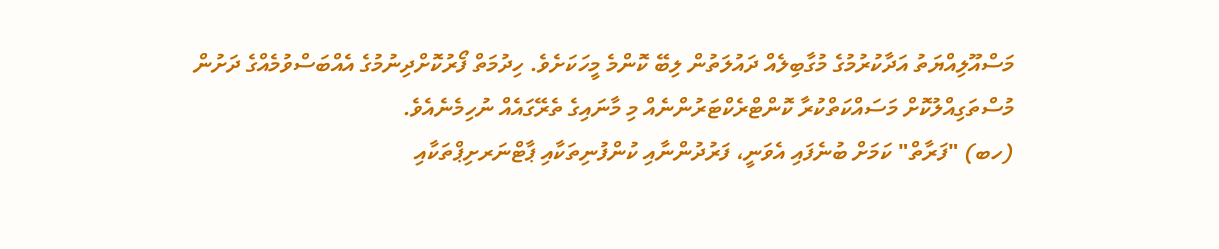މަސްއޫލިއްޔަތު އަދާކުރުމުގެ މުގާބިލެއް ދައުލަތުން ލިބޭ ކޮންމެ މީހަކަށެވެ. ހިދުމަތް ފޯރުކޮށްދިނުމުގެ އެއްބަސްވުމެއްގެ ދަށުން މުސްތަގިއްލުކޮށް މަސައްކަތްކުރާ ކޮންޓްރެކްޓަރުންނެއް މި މާނައިގެ ތެރޭގައެއް ނުހިމެނެއެވެ.
(ހބ) "ފަރާތް" ކަމަށް ބުނެފައި އެވަނީ، ފަރުދުންނާއި ކުންފުނިތަކާއި ޕާޓްނަރށިޕްތަކާއި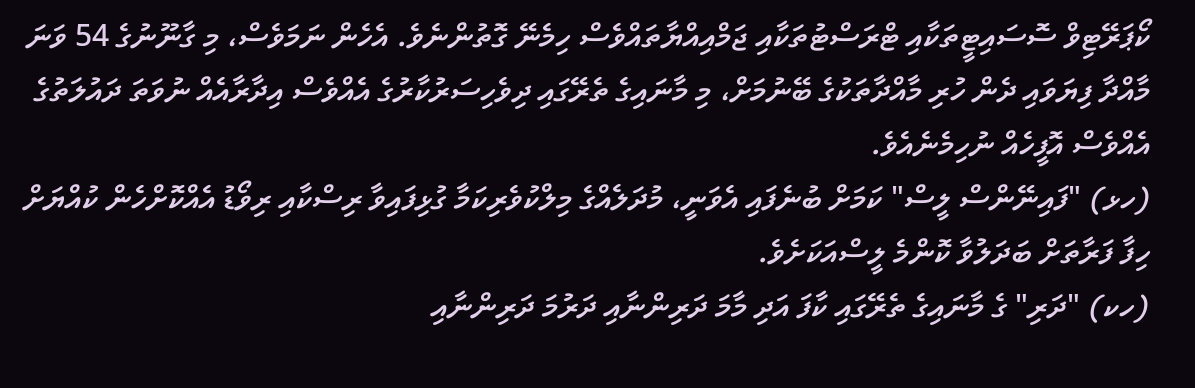ކޯޕަރޭޓިވް ސޮސައިޓީތަކާއި ޓްރަސްޓުތަކާއި ޖަމްއިއްޔާތައްވެސް ހިމެނޭ ގޮތުންނެވެ. އެހެން ނަމަވެސް، މި ގާނޫނުގެ 54 ވަނަ މާއްދާ ފިޔަވައި ދެން ހުރި މާއްދާތަކުގެ ބޭނުމަށް، މި މާނައިގެ ތެރޭގައި ދިވެހިސަރުކާރުގެ އެއްވެސް އިދާރާއެއް ނުވަތަ ދައުލަތުގެ އެއްވެސް އޮފީހެއް ނުހިމެނެއެވެ.
(ހޅ) "ފައިނޭންސް ލީސް" ކަމަށް ބުނެފައި އެވަނީ، މުދަލެއްގެ މިލްކުވެރިކަމާ ގުޅިފައިވާ ރިސްކާއި ރިވޯޑު އެއްކޮށްހެން ކުއްޔަށް ހިފާ ފަރާތަށް ބަދަލުވާ ކޮންމެ ލީސްއަކަށެވެ.
(ހކ) "ދަރި" ގެ މާނައިގެ ތެރޭގައި ކާފަ އަދި މާމަ ދަރިންނާއި ދަރުމަ ދަރިންނާއި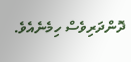ދޮންދަރިވެސް ހިމެނެއެވެ.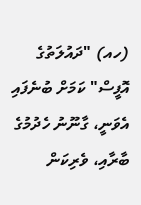(ހއ) "ދައުލަތުގެ އޮފީސް" ކަމަށް ބުނެފައި އެވަނީ، ގާނޫނު ހެދުމުގެ ބާރާއި، ވެރިކަން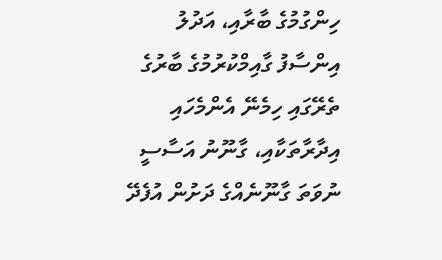ހިންގުމުގެ ބާރާއި، އަދުލު އިންސާފު ގާއިމްކުރުމުގެ ބާރުގެ ތެރޭގައި ހިމެނޭ އެންމެހައި އިދާރާތަކާއި، ގާނޫނު އަސާސީ ނުވަތަ ގާނޫނެއްގެ ދަށުން އުފެދޭ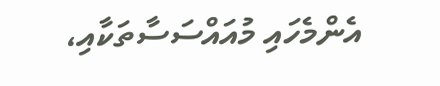އެންމެހައި މުއައްސަސާތަކާއި،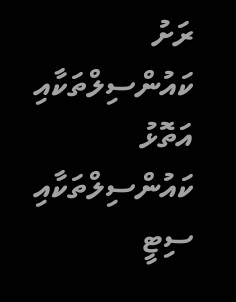ރަށު ކައުންސިލްތަކާއި އަތޮޅު ކައުންސިލްތަކާއި ސިޓީ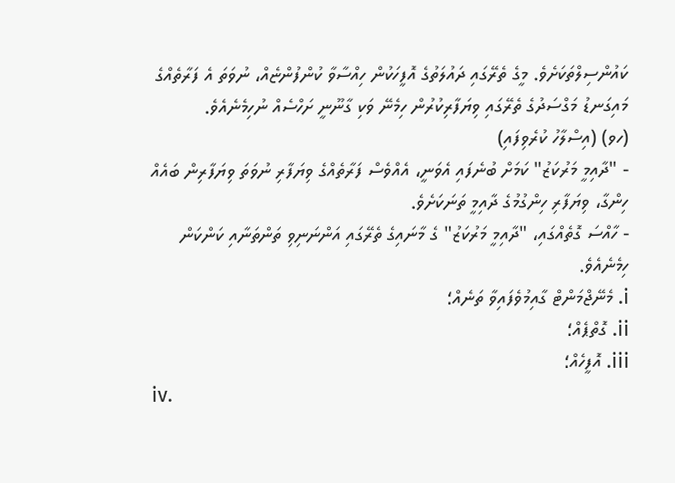ކައުންސިލްތަކަށެވެ. މީގެ ތެރޭގައި ދައުލަތުގެ އޮފީހަކުން ހިއްސާވާ ކުންފުންޏެއް، ނުވަތަ އެ ފަރާތެއްގެ މައިގަނޑު މަގްސަދުގެ ތެރޭގައި ވިޔަފާރިކުރުން ހިމެނޭ ވަކި ގާނޫނީ ށަހްސެއް ނުހިމެނެއެވެ.
(ހވ) (އިސްލާހު ކުރެވިފައި)
- "ދާއިމީ މަރުކަޒު" ކަމަށް ބުނެފައި އެވަނީ، އެއްވެސް ފަރާތެއްގެ ވިޔަފާރި ނުވަތަ ވިޔަފާރިން ބައެއް ހިންގާ، ވިޔަފާރި ހިންގުމުގެ ދާއިމީ ތަނަކަށެވެ.
- ހާއްސަ ގޮތެއްގައި، "ދާއިމީ މަރުކަޒު" ގެ މާނައިގެ ތެރޭގައި އަންނަނިވި ތަންތަނާއި ކަންކަން ހިމެނެއެވެ.
i. މެނޭޖްމަންޓް ގާއިމުވެފައިވާ ތަނެއް؛
ii. ގޮތްޕެއް؛
iii. އޮފީހެއް؛
iv.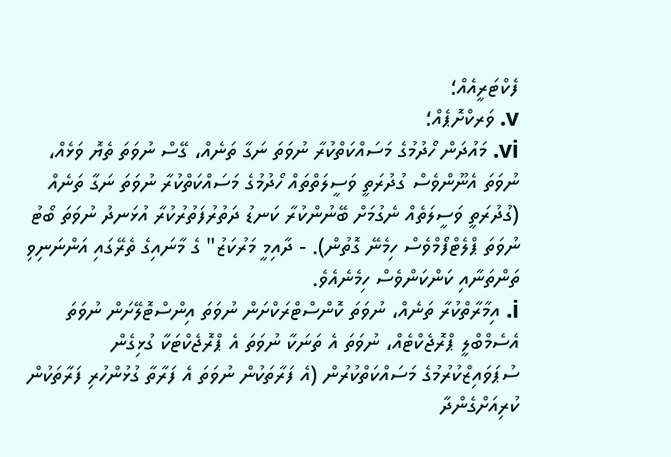ފެކްޓަރީއެއް؛
v. ވަރކްށޮޕެއް؛
vi. މައުދަން ހޯދުމުގެ މަސައްކަތްކުރާ ނުވަތަ ނަގާ ތަނެއް، ގޭސް ނުވަތަ ތެޔޮ ވަޅެއް، ނުވަތަ އެނޫންވެސް ގުދުރަތީ ވަސީލަތްތައް ހޯދުމުގެ މަސައްކަތްކުރާ ނުވަތަ ނަގާ ތަނެއް (ގުދުރަތީ ވަސީލަތެއް ނެގުމަށް ބޭނުންކުރާ ކަނޑު ދަތުރުފަތުރުކުރާ އުޅަނދު ނުވަތަ ބޯޓު ނުވަތަ ޕްލެޓްފޯމްވެސް ހިމެނޭ ގޮތުން). - ދާއިމީ މަރުކަޒު" ގެ މާނައިގެ ތެރޭގައި އަންނަނިވި ތަންތަނާއި ކަންކަންވެސް ހިމެނެއެވެ.
i. އިމާރާތްކުރާ ތަނެއް، ނުވަތަ ކޮންސްޓްރަކްށަން ނުވަތަ އިންސްޓޮލޭށަން ނުވަތަ އެސެމްބްލީ ޕްރޮޖެކްޓެއް، ނުވަތަ އެ ތަނަކާ ނުވަތަ އެ ޕްރޮޖެކްޓަކާ ގުޅިގެން ސުޕަވައިޒްކުރުމުގެ މަސައްކަތްކުރުން (އެ ފަރާތަކުން ނުވަތަ އެ ފަރާތާ ގުޅުންހުރި ފަރާތަކުން ކުރިއަށްގެންދާ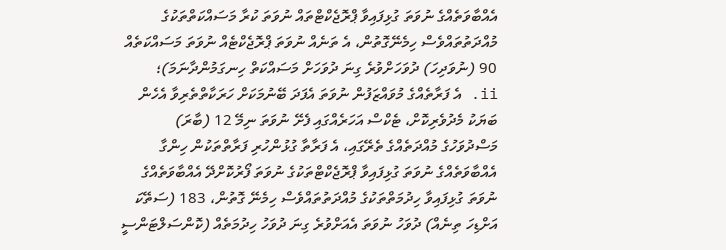އެއްބާވަތެއްގެ ނުވަތަ ގުޅިފައިވާ ޕްރޮޖެކްޓްތައް ނުވަތަ ކުރާ މަސައްކަތްތަކުގެ މުއްދަތުތައްވެސް ހިމެނޭގޮތުން، އެ ތަނެއް ނުވަތަ ޕްރޮޖެކްޓެއް ނުވަތަ މަސައްކަތެއް 90 (ނުވަދިހަ) ދުވަހަށްވުރެ ގިނަ ދުވަހަށް މަސައްކަތް ހިނގަމުންދާނަމަ)؛
ii. އެ ފަރާތެއްގެ މުވައްޒަފުން ނުވަތަ އެފަދަ ބޭނުމަކަށް ހަރަކާތްތެރިވާ އެހެން ބަޔަކު މެދުވެރިކޮށް، ޓެކްސް އަހަރެއްގައި ފެށޭ ނުވަތަ ނިމޭ 12 (ބާރަ) މަސްދުވަހުގެ މުއްދަތެއްގެ ތެރޭގައި، އެ ފަރާތާ ގުޅުންހުރި ފަރާތްތަކުން ހިންގާ އެއްބާވަތެއްގެ ނުވަތަ ގުޅިފައިވާ ޕްރޮޖެކްޓްތަކުގެ ނުވަތަ ފޯރުކޮށްދޭ އެއްބާވަތެއްގެ ނުވަތަ ގުޅިފައިވާ ހިދުމަތްތަކުގެ މުއްދަތުތައްވެސް ހިމެނޭ ގޮތުން، 183 (ސަތޭކަ އަށްޑިހަ ތިނެއް) ދުވަހު ނުވަތަ އެއަށްވުރެ ގިނަ ދުވަހު ހިދުމަތެއް (ކޮންސަލްޓަންސީ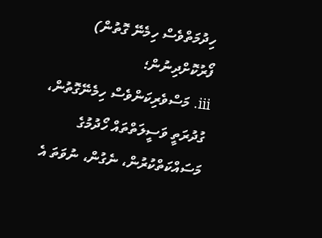ހިދުމަތްވެސް ހިމެނޭ ގޮތުން) ފޯރުކޮށްދިނުން؛
iii. މަސްވެރިކަންވެސް ހިމެނޭގޮތުން، ގުދުރަތީ ވަސީލަތްތައް ހޯދުމުގެ މަސައްކަތްކުރުން، ނެގުން، ނުވަތަ އެ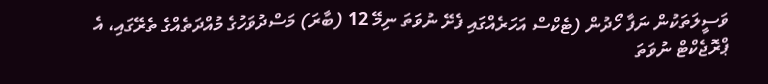ވަސީލަތަކުން ނަފާ ހޯދުން (ޓެކްސް އަހަރެއްގައި ފެށޭ ނުވަތަ ނިމޭ 12 (ބާރަ) މަސްދުވަހުގެ މުއްދަތެއްގެ ތެރޭގައި، އެ ޕްރޮޖެކްޓް ނުވަތަ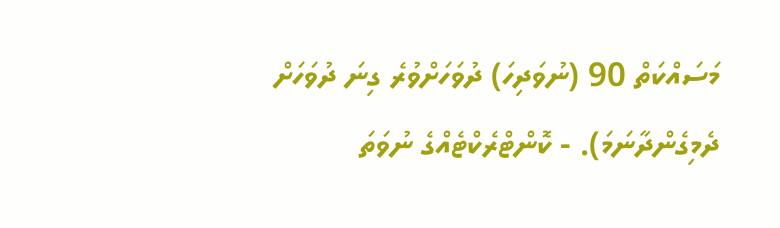މަސައްކަތް 90 (ނުވަދިހަ) ދުވަހަށްވުރެ ގިނަ ދުވަހަށް ދެމިގެންދާނަމަ). - ކޮންޓްރެކްޓެއްގެ ނުވަތަ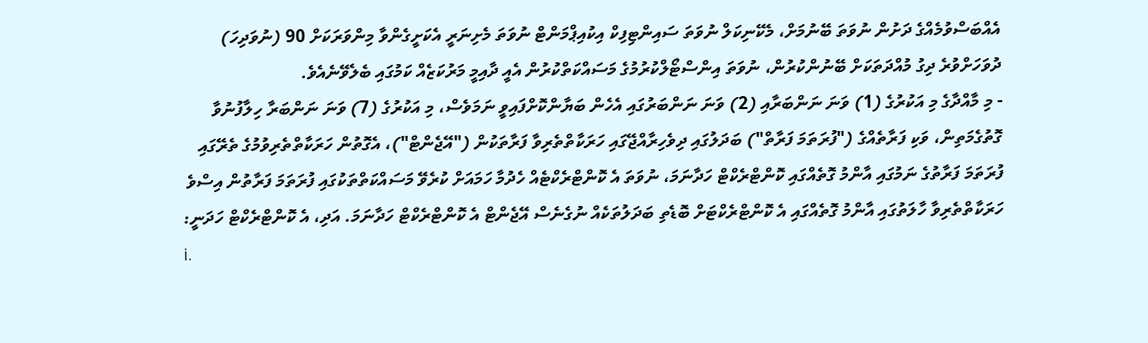އެއްބަސްވުމެއްގެ ދަށުން ނުވަތަ ބޭނުމަށް، މެކޭނިކަލް ނުވަތަ ސައިންޓިފިކް އިކުއިޕްމަންޓް ނުވަތަ މެށިނަރީ އެކަށީގެންވާ މިންވަރަކަށް 90 (ނުވަދިހަ) ދުވަހަށްވުރެ ދިގު މުއްދަތަކަށް ބޭނުންކުރުން، ނުވަތަ އިންސްޓޯލްކުރުމުގެ މަސައްކަތްކުރުން އެއީ ދާއިމީ މަރުކަޒެއް ކަމުގައި ބެލެވޭނެއެވެ.
- މި މާއްދާގެ މި އަކުރުގެ (1) ވަނަ ނަންބަރާއި (2) ވަނަ ނަންބަރުގައި އެހެން ބަޔާންކޮށްފައިވީ ނަމަވެސް، މި އަކުރުގެ (7) ވަނަ ނަންބަރާ ހިލާފުނުވާ ގޮތުގެމަތިން، ވަކި ފަރާތެއްގެ ("ފުރަތަމަ ފަރާތް") ބަދަލުގައި ދިވެހިރާއްޖޭގައި ހަރަކާތްތެރިވާ ފަރާތަކުން ("އޭޖެންޓް")، އެގޮތުން ހަރަކާތްތެރިވުމުގެ ތެރޭގައި ފުރަތަމަ ފަރާތުގެ ނަމުގައި އާންމު ގޮތެއްގައި ކޮންޓްރެކްޓް ހަދާނަމަ، ނުވަތަ އެ ކޮންޓްރެކްޓެއް ހެދުމާ ހަމައަށް ކުރެވޭ މަސައްކަތްތަކުގައި ފުރަތަމަ ފަރާތުން އިސްވެ ހަރަކާތްތެރިވާ ހާލަތުގައި އާންމު ގޮތެއްގައި އެ ކޮންޓްރެކްޓަށް ބޮޑެތި ބަދަލުތަކެއް ނުގެނެސް އޭޖެންޓް އެ ކޮންޓްރެކްޓް ހަދާނަމަ. އަދި، އެ ކޮންޓްރެކްޓް ހަދަނީ:
i.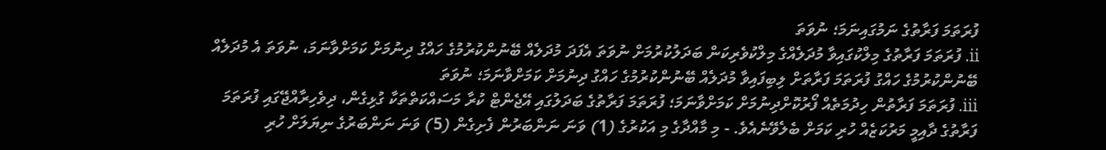ފުރަތަމަ ފަރާތުގެ ނަމުގައިނަމަ؛ ނުވަތަ
ii. ފުރަތަމަ ފަރާތުގެ މިލްކުގައިވާ މުދަލެއްގެ މިލްކުވެރިކަން ބަދަލުކުރުމަށް ނުވަތަ އެފަދަ މުދަލެއް ބޭނުންކުރުމުގެ ހައްގު ދިނުމަށް ކަމަށްވާނަމަ، ނުވަތަ އެ މުދަލެއް ބޭނުންކުރުމުގެ ހައްގު ފުރަތަމަ ފަރާތަށް ލިބިފައިވާ މުދަލެއް ބޭނުންކުރުމުގެ ހައްގު ދިނުމަށް ކަމަށްވާނަމަ؛ ނުވަތަ
iii. ފުރަތަމަ ފަރާތުން ހިދުމަތެއް ފޯރުކޮށްދިނުމަށް ކަމަށްވާނަމަ؛ ފުރަތަމަ ފަރާތުގެ ބަދަލުގައި އޭޖެންޓް ކުރާ މަސައްކަތްތަކާ ގުޅިގެން، ދިވެހިރާއްޖޭގައި ފުރަތަމަ ފަރާތުގެ ދާއިމީ މަރުކަޒެއް ހުރި ކަމަށް ބެލެވޭނެއެވެ. - މި މާއްދާގެ މި އަކުރުގެ (1) ވަނަ ނަންބަރުން ފެށިގެން (5) ވަނަ ނަންބަރުގެ ނިޔަލަށް ހުރި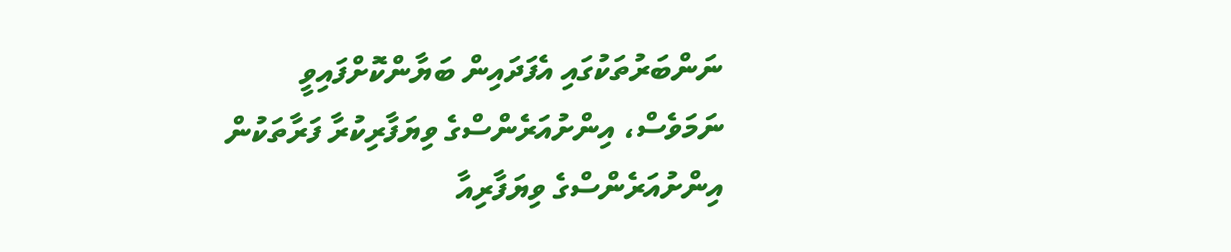ނަންބަރުތަކުގައި އެފަދައިން ބަޔާންކޮށްފައިވީ ނަމަވެސް، އިންށުއަރެންސްގެ ވިޔަފާރިކުރާ ފަރާތަކުން އިންށުއަރެންސްގެ ވިޔަފާރިއާ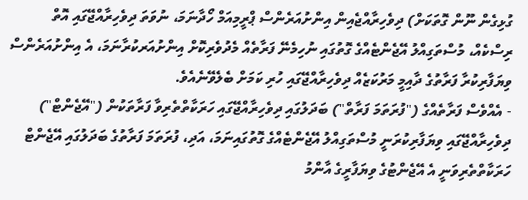ގުޅިގެން ނޫން ގޮތަކަށް) ދިވެހިރާއްޖެއިން އިންށުއަރެންސް ޕްރީމިއަމް ހޯދާނަމަ، ނުވަތަ ދިވެހިރާއްޖޭގައި އޮތް ރިސްކެއް، މުސްތަގިއްލު އޭޖެންޓެއްގެ ގޮތުގައި ނުހިމެނޭ ފަރާތެއް މެދުވެރިކޮށް އިންށުއަރކުރާނަމަ، އެ އިންށުއަރެންސް ވިޔަފާރިކުރާ ފަރާތުގެ ދާއިމީ މަރުކަޒެއް ދިވެހިރާއްޖޭގައި ހުރި ކަމަށް ބެލެވޭނެއެވެ.
- އެއްވެސް ފަރާތެއްގެ ("ފުރަތަމަ ފަރާތް") ބަދަލުގައި ދިވެހިރާއްޖޭގައި ހަރަކާތްތެރިވާ ފަރާތަކުން ("އޭޖެންޓް") ދިވެހިރާއްޖޭގައި ވިޔަފާރިކުރަނީ މުސްތަގިއްލު އޭޖެންޓެއްގެ ގޮތުގައިނަމަ، އަދި، ފުރަތަމަ ފަރާތުގެ ބަދަލުގައި އޭޖެންޓް ހަރަކާތްތެރިވަނީ އެ އޭޖެންޓުގެ ވިޔަފާރީގެ އާންމު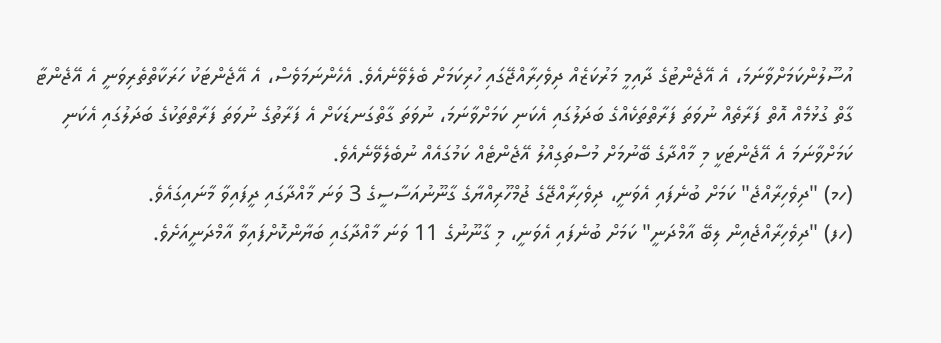އުސޫލުންކަމަށްވާނަމަ، އެ އޭޖެންޓުގެ ދާއިމީ މަރުކަޒެއް ދިވެހިރާއްޖޭގައި ހުރިކަމަށް ބެލެވޭނެއެވެ. އެހެންނަމަވެސް، އެ އޭޖެންޓަކު ހަރަކާތްތެރިވަނީ އެ އޭޖެންޓާ ގާތް ގުޅުމެއް އޮތް ފަރާތެއް ނުވަތަ ފަރާތްތަކެއްގެ ބަދަލުގައި އެކަނި ކަމަށްވާނަމަ، ނުވަތަ ގާތްގަނޑަކަށް އެ ފަރާތުގެ ނުވަތަ ފަރާތްތަކުގެ ބަދަލުގައި އެކަނި ކަމަށްވާނަމަ އެ އޭޖެންޓަކީ މި މާއްދާގެ ބޭނުމަށް މުސްތަގިއްލު އޭޖެންޓެއް ކަމުގައެއް ނުބެލެވޭނެއެވެ.
(ހމ) "ދިވެހިރާއްޖެ" ކަމަށް ބުނެފައި އެވަނީ، ދިވެހިރާއްޖޭގެ ޖުމްހޫރިއްޔާގެ ގާނޫނުއަސާސީގެ 3 ވަނަ މާއްދާގައި ދީފައިވާ މާނައިގައެވެ.
(ހފ) "ދިވެހިރާއްޖެއިން ލިބޭ އާމްދަނީ" ކަމަށް ބުނެފައި އެވަނީ، މި ގާނޫނުގެ 11 ވަނަ މާއްދާގައި ބަޔާންކޮށްފައިވާ އާމްދަނީއަށެވެ.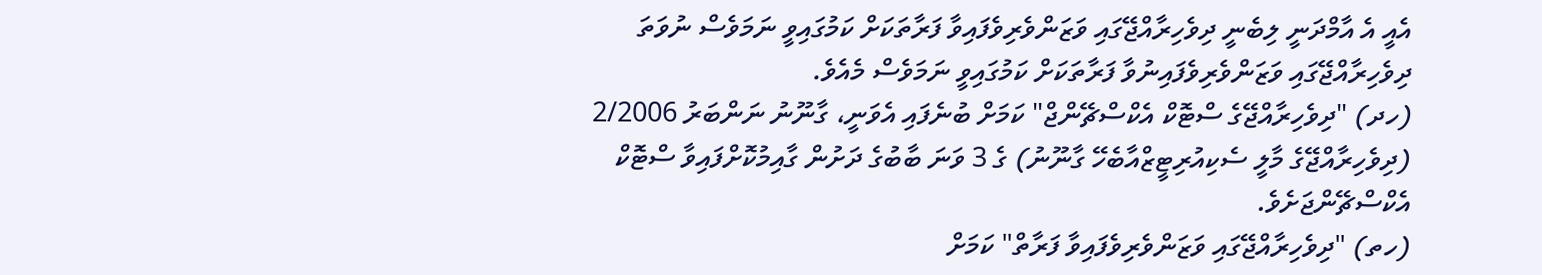އެއީ އެ އާމްދަނީ ލިބެނީ ދިވެހިރާއްޖޭގައި ވަޒަންވެރިވެފައިވާ ފަރާތަކަށް ކަމުގައިވީ ނަމަވެސް ނުވަތަ ދިވެހިރާއްޖޭގައި ވަޒަންވެރިވެފައިނުވާ ފަރާތަކަށް ކަމުގައިވީ ނަމަވެސް މެއެވެ.
(ހދ) "ދިވެހިރާއްޖޭގެ ސްޓޮކް އެކްސްޗޭންޖް" ކަމަށް ބުނެފައި އެވަނީ، ގާނޫނު ނަންބަރު 2/2006 (ދިވެހިރާއްޖޭގެ މާލީ ސެކިއުރިޓީޒްއާބެހޭ ގާނޫނު) ގެ 3 ވަނަ ބާބުގެ ދަށުން ގާއިމުކޮށްފައިވާ ސްޓޮކް އެކްސްޗޭންޖަށެވެ.
(ހތ) "ދިވެހިރާއްޖޭގައި ވަޒަންވެރިވެފައިވާ ފަރާތް" ކަމަށް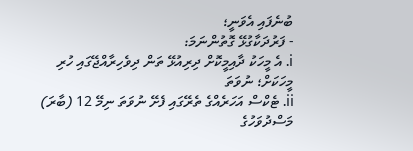ބުނެފައި އެވަނީ؛
- ފަރުދަކާގުޅޭ ގޮތުންނަމަ:
i. އެ މީހަކު ދާއިމީކޮށް ދިރިއުޅޭ ތަން ދިވެހިރާއްޖޭގައި ހުރި މީހަކަށް؛ ނުވަތަ
ii. ޓެކްސް އަހަރެއްގެ ތެރޭގައި ފެށޭ ނުވަތަ ނިމޭ 12 (ބާރަ) މަސްދުވަހުގެ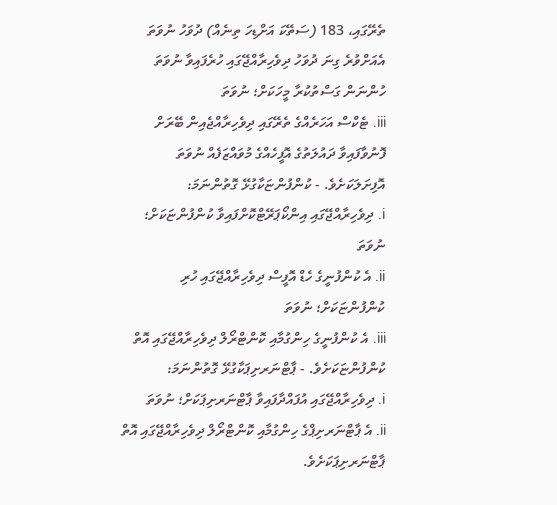ތެރޭގައި، 183 (ސަތޭކަ އަށްޑިހަ ތިނެއް) ދުވަހު ނުވަތަ އެއަށްވުރެ ގިނަ ދުވަހު ދިވެހިރާއްޖޭގައި ހުރެފައިވާ ނުވަތަ ހުންނަން ގަސްތުކުރާ މީހަކަށް؛ ނުވަތަ
iii. ޓެކްސް އަހަރެއްގެ ތެރޭގައި ދިވެހިރާއްޖެއިން ބޭރަށް ފޮނުވާފައިވާ ދައުލަތުގެ އޮފީހެއްގެ މުވައްޒަފެއް ނުވަތަ އޮފިށަލަކަށެވެ. - ކުންފުންޏަކާގުޅޭ ގޮތުންނަމަ:
i. ދިވެހިރާއްޖޭގައި އިންކޯޕަރޭޓްކޮށްފައިވާ ކުންފުންޏަކަށް؛ ނުވަތަ
ii. އެ ކުންފުނީގެ ހެޑް އޮފީސް ދިވެހިރާއްޖޭގައި ހުރި ކުންފުންޏަކަށް؛ ނުވަތަ
iii. އެ ކުންފުނީގެ ހިންގުމާއި ކޮންޓްރޯލް ދިވެހިރާއްޖޭގައި އޮތް ކުންފުންޏަކަށެވެ. - ޕާޓްނަރށިޕަކާގުޅޭ ގޮތުންނަމަ:
i. ދިވެހިރާއްޖޭގައި އުފައްދާފައިވާ ޕާޓްނަރށިޕަކަށް؛ ނުވަތަ
ii. އެ ޕާޓްނަރށިޕްގެ ހިންގުމާއި ކޮންޓްރޯލް ދިވެހިރާއްޖޭގައި އޮތް ޕާޓްނަރށިޕަކަށެވެ.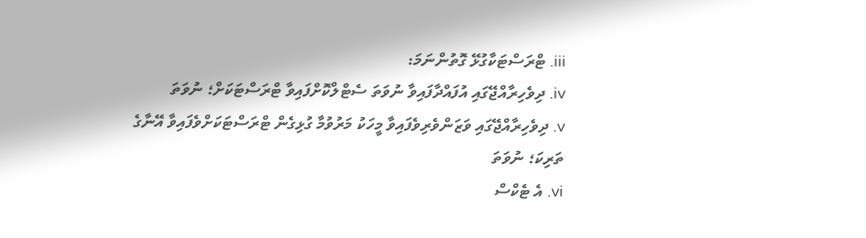iii. ޓްރަސްޓަކާގުޅޭ ގޮތުންނަމަ:
iv. ދިވެހިރާއްޖޭގައި އުފައްދާފައިވާ ނުވަތަ ސެޓްލްކޮށްފައިވާ ޓްރަސްޓަކަށް؛ ނުވަތަ
v. ދިވެހިރާއްޖޭގައި ވަޒަންވެރިވެފައިވާ މީހަކު މަރުވުމާ ގުޅިގެން ޓްރަސްޓަކަށްވެފައިވާ އޭނާގެ ތަރިކަ؛ ނުވަތަ
vi. އެ ޓެކްސް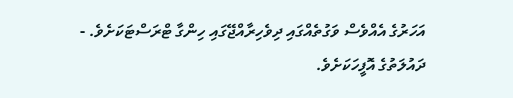އަހަރުގެ އެއްވެސް ވަގުތެއްގައި ދިވެހިރާއްޖޭގައި ހިންގާ ޓްރަސްޓަކަށެވެ. - ދައުލަތުގެ އޮފީހަކަށެވެ.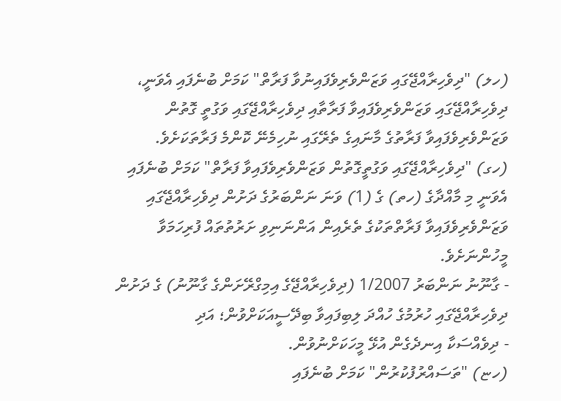(ހލ) "ދިވެހިރާއްޖޭގައި ވަޒަންވެރިވެފައިނުވާ ފަރާތް" ކަމަށް ބުނެފައި އެވަނީ، ދިވެހިރާއްޖޭގައި ވަޒަންވެރިވެފައިވާ ފަރާތާއި ދިވެހިރާއްޖޭގައި ވަގުތީ ގޮތުން ވަޒަންވެރިވެފައިވާ ފަރާތުގެ މާނައިގެ ތެރޭގައި ނުހިމެނޭ ކޮންމެ ފަރާތަކަށެވެ.
(ހގ) "ދިވެހިރާއްޖޭގައި ވަގުތީގޮތުން ވަޒަންވެރިވެފައިވާ ފަރާތް" ކަމަށް ބުނެފައި އެވަނީ މި މާއްދާގެ (ހތ) ގެ (1) ވަނަ ނަންބަރުގެ ދަށުން ދިވެހިރާއްޖޭގައި ވަޒަންވެރިވެފައިވާ ފަރާތްތަކުގެ ތެރެއިން އަންނަނިވި ށަރުތުތައް ފުރިހަމަވާ މީހުންނަށެވެ.
- ގާނޫނު ނަންބަރު 1/2007 (ދިވެހިރާއްޖޭގެ އިމިގްރޭށަންގެ ގާނޫނު) ގެ ދަށުން ދިވެހިރާއްޖޭގައި ހުރުމުގެ ހުއްދަ ލިބިފައިވާ ބިދޭސީއަކަށްވުން؛ އަދި
- ދިވެއްސަކާ އިނދެގެން އުޅޭ މީހަކަށްނުވުން.
(ހޏ) "ތަސައްރުފުކުރުން" ކަމަށް ބުނެފައި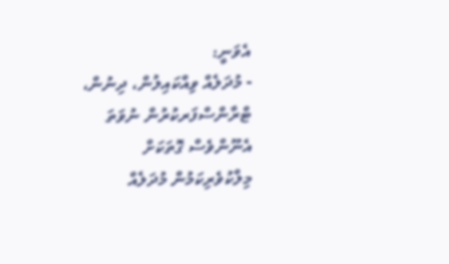އެވަނީ:
- މުދަލެއް ވިއްކައިލުން، ދިނުން، ޓްރާންސްފަރކުރުން ނުވަތަ އެނޫންވެސް ގޮތަކަށް މިލްކުވެރިކަމުން މުދަލެއް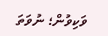ވަކިވުން؛ ނުވަތަ